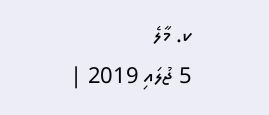ކ. މާލެ
5 ޖުލައި 2019 |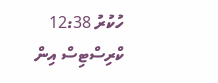ހުކުރު 12:38
ކްރިސްޓިސް އިން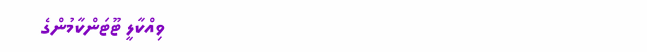ވިއްކާލީ ޓޫޓަންކާމުންގެ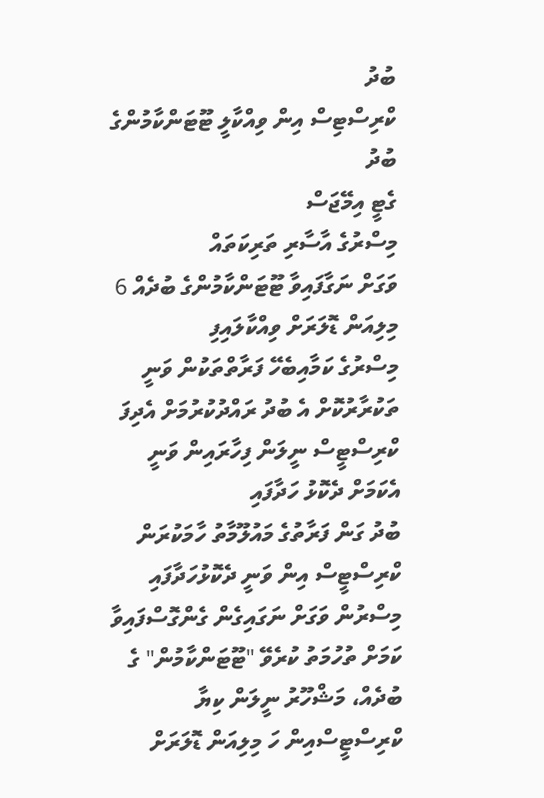ބުދު
ކްރިސްޓިސް އިން ވިއްކާލީ ޓޫޓަންކާމުންގެ ބުދު
ގެޓީ އިމޭޖަސް
މިސްރުގެ އާސާރި ތަރިކަތައް
ވަގަށް ނަގާފައިވާ ޓޫޓަންކާމުންގެ ބުދެއް 6 މިލިއަން ޑޮލަރަށް ވިއްކާލައިފި
މިސްރުގެ ކަމާއިބެހޭ ފަރާތްތަކުން ވަނީ ތަކުރާރުކޮށް އެ ބުދު ރައްދުކުރުމަށް އެދިފަ
ކްރިސްޓީސް ނީލަން ފިހާރައިން ވަނީ އެކަމަށް ދެކޮޅު ހަދާފައި
ބުދު ގަން ފަރާތުގެ މައުލޫމާތު ހާމަކުރަން ކްރިސްޓީސް އިން ވަނީ ދެކޮޅުހަދާފައި
މިސްރުން ވަގަށް ނަގައިގެން ގެންގޮސްފައިވާ ކަމަށް ތުހުމަތު ކުރެވޭ "ޓޫޓަންކާމުން" ގެ ބުދެއް، މަޝްހޫރު ނީލަން ކިޔާ ކްރިސްޓީސްއިން ހަ މިލިއަން ޑޮލަރަށް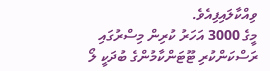ވިއްކާލައިފިއެވެ.
މީގެ 3000 އަހަރު ކުރިން މިސްރުގައި ރަސްކަންކުރި ޓޫޓަންކާމުންގެ ބުދަކީ ލޯ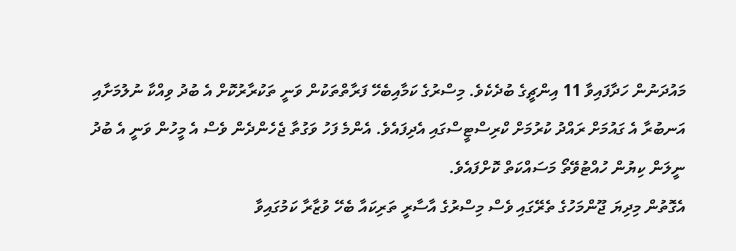މައުދަނުން ހަދާފައިވާ 11 އިންޗީގެ ބުދެކެވެ. މިސްރުގެ ކަމާއިބެހޭ ފަރާތްތަކުން ވަނީ ތަކުރާރުކޮށް އެ ބުދު ވިއްކާ ނުލުމަށާއި އަނބުރާ އެ ގައުމަށް ރައްދު ކުރުމަށް ކްރިސްޓީސްގައި އެދިފައެވެ. އެންމެ ފަހު ވަގުތާ ޖެހެންދެން ވެސް އެ މީހުން ވަނީ އެ ބުދު ނީލަން ކިޔުން ހުއްޓުވޭތޯ މަސައްކަތް ކޮށްފައެވެ.
އެގޮތުން މިދިޔަ ޖޫންމަހުގެ ތެރޭގައި ވެސް މިސްރުގެ އާސާރީ ތަރިކައާ ބެހޭ ވުޒާރާ ކަމުގައިވާ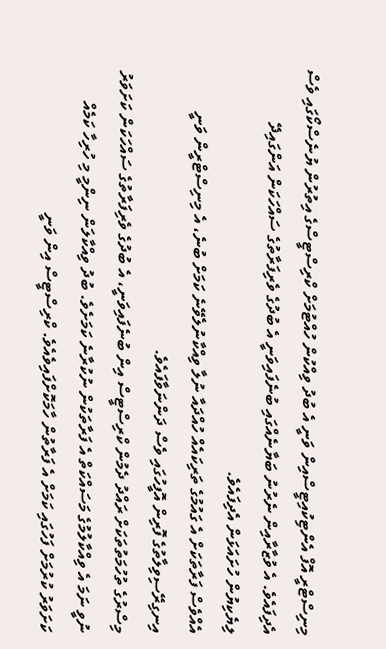މިނިސްޓްރީ އޮފް އެންޓިކުއިޓީސްއިން ވަނީ އެ ބުދު ވިއްކުން ހުއްޓުމަށް ކްރިސްޓީސްގެ އިތުރުން ޔުނެސްކޯގައި ވެސް އެދިފައެވެ. އެ ވުޒާރާއިން ނެރުނު ބަޔާނެއްގައި ބުނެފައިވަނީ އެ ބުދުގެ ވެރިފަރާތުގެ ސައްހަކަން އަންގައިދޭ ލިޔެކިޔުން ހުށައަޅަން އެދިފައެވެ.
އެއްވެސް ފަރާތަކަށް އެ ގައުމުގެ ތަރިކައެއް ހުއްދައާ ނުލާ ވިއްކާނުލެވޭނެ ކަމަށް ބުނެ، އެ މިނިސްޓްރީން ވަނީ އިނގިރޭސިވިލާތުގެ ފޮރިން އޮފީހުގައި ވެސް ދަންނަވާފައެވެ.
މިސްރުގެ ތުހުމަތުތަކަށް ރައްދު ދެމުން ކްރިސްޓީސް އިން ބުނެފައިވަނީ، އެ ބުދުގެ ވެރިފަރާތުގެ ސައްހަކަން ކަށަވަރު ނުވީ ނަމަ އެ ވިއްކާލުމުގެ މަސައްކަތް އެ ފަރާތަކުން ނުކުރާނެ ކަމަށެވެ. ބުދު ވިއްކާލަން ނިންމީ މި ހުރިހާ ކަމެއް ކަށަވަރު ކުރުމަށް ފަހުގައި ކަމަށް އެ ފަރާތުން ހާމަކޮށްފައިވެއެވެ. ކްރިސްޓީސް އިން ވަނީ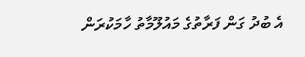އެ ބުދު ގަން ފަރާތުގެ މައުލޫމާތު ހާމަކުރަން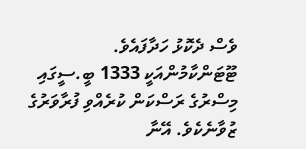ވެސް ދެކޮޅު ހަދާފައެވެ.
ޓޫޓަންކާމުންއަކީ 1333 ބީ.ސީގައި މިސްރުގެ ރަސްކަން ކުރެއްވި ފުރާވަރުގެ ޒުވާނެކެވެ. އޭނާ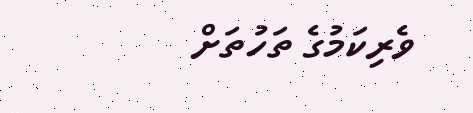ވެރިކަމުގެ ތަހުތަށް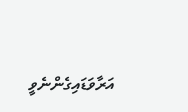އަރާވަޑައިގެންނެވީ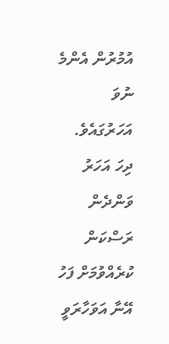އުމުރުން އެންމެ ނުވަ އަހަރުގައެވެ. ދިހަ އަހަރު ވަންދެން ރަސްކަން ކުރެއްވުމަށް ފަހު އޭނާ އަވަހާރަވީ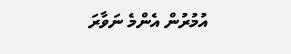އުމުރުން އެންމެ ނަވާރަ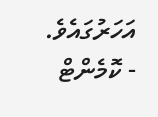އަހަރުގައެވެ.
- ކޮމެންޓް